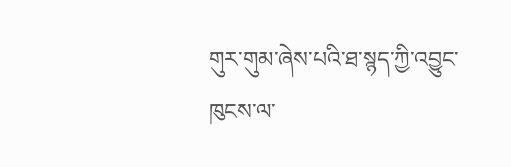གུར་གུམ་ཞེས་པའི་ཐ་སྙད་ཀྱི་འབྱུང་ཁུངས་ལ་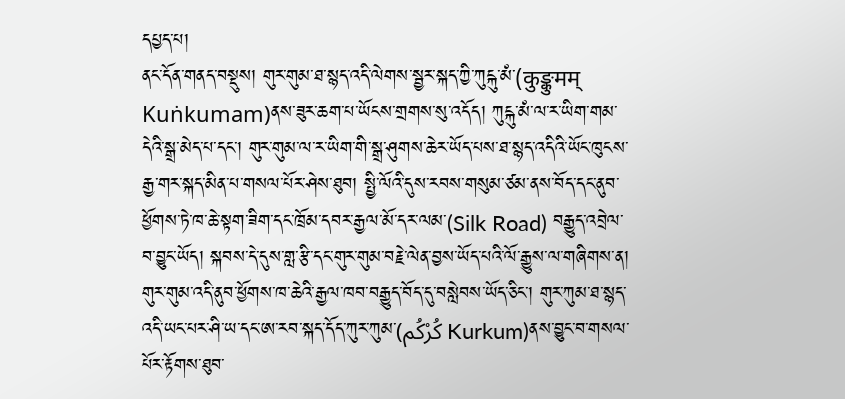དཔྱད་པ།
ནང་དོན་གནད་བསྡུས། གུར་གུམ་ཐ་སྙད་འདི་ལེགས་སྦྱར་སྐད་ཀྱི་ཀུངྐུ་མཾ་(कुङ्कुमम् Kuṅkumam)ནས་ཟུར་ཆག་པ་ཡོངས་གྲགས་སུ་འདོད། ཀུངྐུ་མཾ་ལ་ར་ཡིག་གམ་དེའི་སྒྲ་མེད་པ་དང་། གུར་གུམ་ལ་ར་ཡིག་གི་སྒྲ་ཤུགས་ཆེར་ཡོད་པས་ཐ་སྙད་འདིའི་ཡོང་ཁུངས་རྒྱ་གར་སྐད་མིན་པ་གསལ་པོར་ཤེས་ཐུབ། སྤྱི་ལོའི་དུས་རབས་གསུམ་ཙམ་ནས་བོད་དང་ནུབ་ཕྱོགས་ཏེ་ཁ་ཆེ་སྟག་ཟིག་དང་ཁྲོམ་དབར་རྒྱལ་མོ་དར་ལམ་(Silk Road) བརྒྱུད་འབྲེལ་བ་བྱུང་ཡོད། སྐབས་དེ་དུས་གླ་རྩི་དང་གུར་གུམ་བརྗེ་ལེན་བྱས་ཡོད་པའི་ལོ་རྒྱུས་ལ་གཞིགས་ན། གུར་གུམ་འདི་ནུབ་ཕྱོགས་ཁ་ཆེའི་རྒྱལ་ཁབ་བརྒྱུད་བོད་དུ་བསླེབས་ཡོད་ཅིང་། གུར་ཀུམ་ཐ་སྙད་འདི་ཡང་པར་ཤི་ཡ་དང་ཨ་རབ་སྐད་དོད་ཀུར་ཀུམ་(كُرْكُم Kurkum)ནས་བྱུང་བ་གསལ་པོར་རྟོགས་ཐུབ་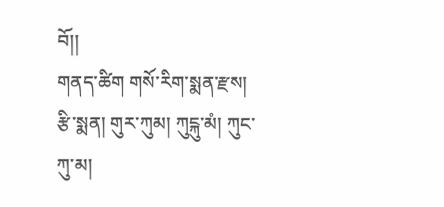བོ།།
གནད་ཚིག གསོ་རིག་སྨན་རྫས། རྩི་སྨན། གུར་ཀུམ། ཀུངྐུ་མཾ། ཀུང་ཀུ་མ།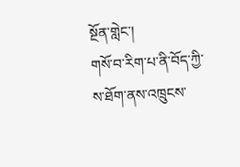སྔོན་གླེང་།
གསོ་བ་རིག་པ་ནི་བོད་ཀྱི་ས་ཐོག་ནས་འཁྲུངས་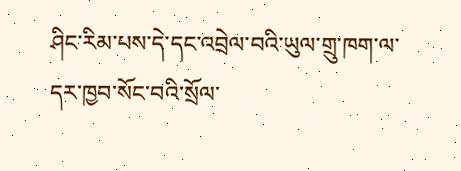ཤིང་རིམ་པས་དེ་དང་འབྲེལ་བའི་ཡུལ་གྲུ་ཁག་ལ་དར་ཁྱབ་སོང་བའི་སྲོལ་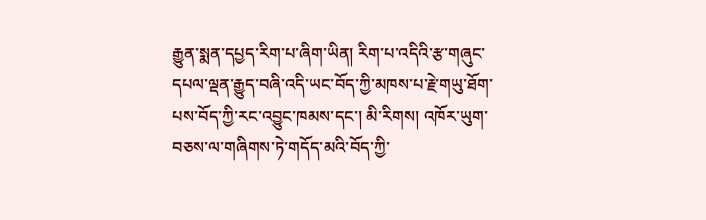རྒྱུན་སྨན་དཔྱད་རིག་པ་ཞིག་ཡིན། རིག་པ་འདིའི་རྩ་གཞུང་དཔལ་ལྡན་རྒྱུད་བཞི་འདི་ཡང་བོད་ཀྱི་མཁས་པ་རྗེ་གཡུ་ཐོག་པས་བོད་ཀྱི་རང་འབྱུང་ཁམས་དང་། མི་རིགས། འཁོར་ཡུག་བཅས་ལ་གཞིགས་ཏེ་གདོད་མའི་བོད་ཀྱི་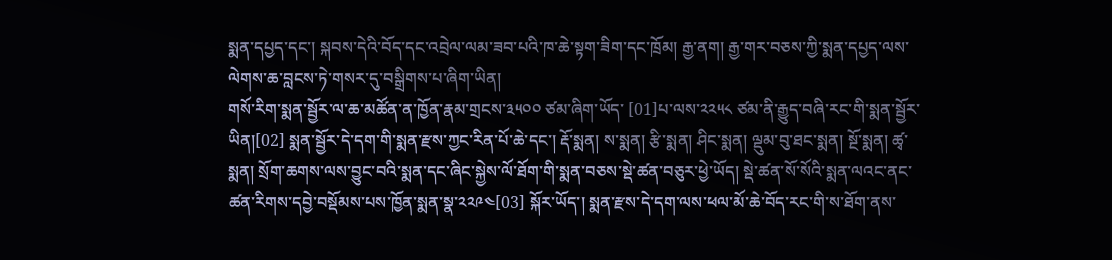སྨན་དཔྱད་དང་། སྐབས་དེའི་བོད་དང་འབྲེལ་ལམ་ཟབ་པའི་ཁ་ཆེ་སྟག་ཟིག་དང་ཁྲོམ། རྒྱ་ནག། རྒྱ་གར་བཅས་ཀྱི་སྨན་དཔྱད་ལས་ལེགས་ཆ་བླངས་ཏེ་གསར་དུ་བསྒྲིགས་པ་ཞིག་ཡིན།
གསོ་རིག་སྨན་སྦྱོར་ལ་ཆ་མཚོན་ན་ཁྱོན་རྣམ་གྲངས་༣༥༠༠ ཙམ་ཞིག་ཡོད་ [01]པ་ལས་༢༢༥༨ ཙམ་ནི་རྒྱུད་བཞི་རང་གི་སྨན་སྦྱོར་ཡིན།[02] སྨན་སྦྱོར་དེ་དག་གི་སྨན་རྫས་ཀྱང་རིན་པོ་ཆེ་དང་། རྡོ་སྨན། ས་སྨན། རྩི་སྨན། ཤིང་སྨན། ལྡུམ་བུ་ཐང་སྨན། སྔོ་སྨན། ཚྭ་སྨན། སྲོག་ཆགས་ལས་བྱུང་བའི་སྨན་དང་ཞིང་སྐྱེས་ལོ་ཐོག་གི་སྨན་བཅས་སྡེ་ཚན་བཅུར་ཕྱེ་ཡོད། སྡེ་ཚན་སོ་སོའི་སྨན་ལའང་ནང་ཚན་རིགས་དབྱེ་བསྡོམས་པས་ཁྱོན་སྨན་སྣ་༢༢༩༤[03] སྐོར་ཡོད་། སྨན་རྫས་དེ་དག་ལས་ཕལ་མོ་ཆེ་བོད་རང་གི་ས་ཐོག་ནས་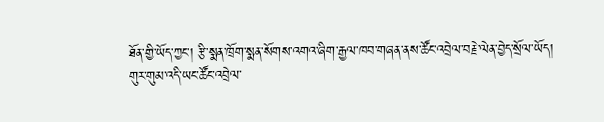ཐོན་གྱི་ཡོད་ཀྱང་། རྩི་སྨན་ཁྲོག་སྨན་སོགས་འགའ་ཞིག་རྒྱལ་ཁབ་གཞན་ནས་ཚོང་འབྲེལ་བརྗེ་ལེན་བྱེད་སྲོལ་ཡོད།
གུར་གུམ་འདི་ཡང་ཚོང་འབྲེལ་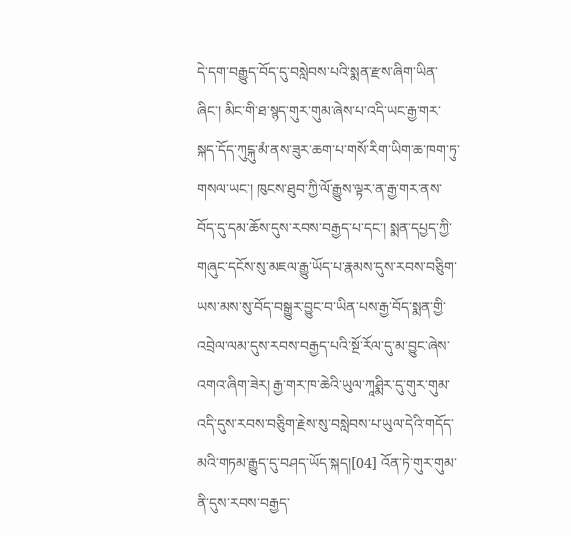དེ་དག་བརྒྱུད་བོད་དུ་བསླེབས་པའི་སྨན་རྫས་ཞིག་ཡིན་ཞིང་། མིང་གི་ཐ་སྙད་གུར་གུམ་ཞེས་པ་འདི་ཡང་རྒྱ་གར་སྐད་དོད་ཀུངྐུ་མཾ་ནས་ཟུར་ཆག་པ་གསོ་རིག་ཡིག་ཆ་ཁག་ཏུ་གསལ་ཡང་། ཁུངས་ཐུབ་ཀྱི་ལོ་རྒྱུས་ལྟར་ན་རྒྱ་གར་ནས་བོད་དུ་དམ་ཆོས་དུས་རབས་བརྒྱད་པ་དང་། སྨན་དཔྱད་ཀྱི་གཞུང་དངོས་སུ་མཇལ་རྒྱུ་ཡོད་པ་རྣམས་དུས་རབས་བཅིུག་ཡས་མས་སུ་བོད་བསྒྱུར་བྱུང་བ་ཡིན་པས་རྒྱ་བོད་སྨན་གྱི་འབྲེལ་ལམ་དུས་རབས་བརྒྱད་པའི་སྔོ་རོལ་དུ་མ་བྱུང་ཞེས་འགའ་ཞིག་ཟེར། རྒྱ་གར་ཁ་ཆེའི་ཡུལ་ཀཱཤྨིར་དུ་གུར་གུམ་འདི་དུས་རབས་བཅིུག་རྗེས་སུ་བསླེབས་པ་ཡུལ་དེའི་གདོད་མའི་གཏམ་རྒྱུད་དུ་བཤད་ཡོད་སྐད།[04] འོན་ཏེ་གུར་གུམ་ནི་དུས་རབས་བརྒྱད་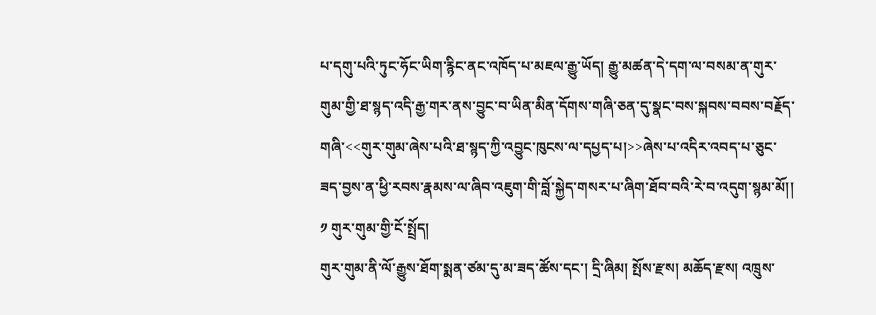པ་དགུ་པའི་ཏུང་ཧོང་ཡིག་རྙིང་ནང་འཁོད་པ་མཇལ་རྒྱུ་ཡོད། རྒྱུ་མཚན་དེ་དག་ལ་བསམ་ན་གུར་གུམ་གྱི་ཐ་སྙད་འདི་རྒྱ་གར་ནས་བྱུང་བ་ཡིན་མིན་དོགས་གཞི་ཅན་དུ་སྣང་བས་སྐབས་བབས་བརྗོད་གཞི་<<གུར་གུམ་ཞེས་པའི་ཐ་སྙད་ཀྱི་འབྱུང་ཁུངས་ལ་དཔྱད་པ།>>ཞེས་པ་འདིར་འབད་པ་ཅུང་ཟད་བྱས་ན་ཕྱི་རབས་རྣམས་ལ་ཞིབ་འཇུག་གི་བློ་སྐྱེད་གསར་པ་ཞིག་ཐོབ་བའི་རེ་བ་འདུག་སྙམ་མོ།།
༡ གུར་གུམ་གྱི་ངོ་སྤྲོད།
གུར་གུམ་ནི་ལོ་རྒྱུས་ཐོག་སྨན་ཙམ་དུ་མ་ཟད་ཚོས་དང་། དྲི་ཞིམ། སྤོས་རྫས། མཆོད་རྫས། འཁྲུས་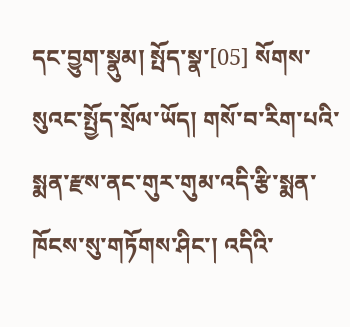དང་བྱུག་སྣུམ། སྤོད་སྣ་[05] སོགས་སུའང་སྤྱོད་སྲོལ་ཡོད། གསོ་བ་རིག་པའི་སྨན་རྫས་ནང་གུར་གུམ་འདི་རྩི་སྨན་ཁོངས་སུ་གཏོགས་ཤིང་། འདིའི་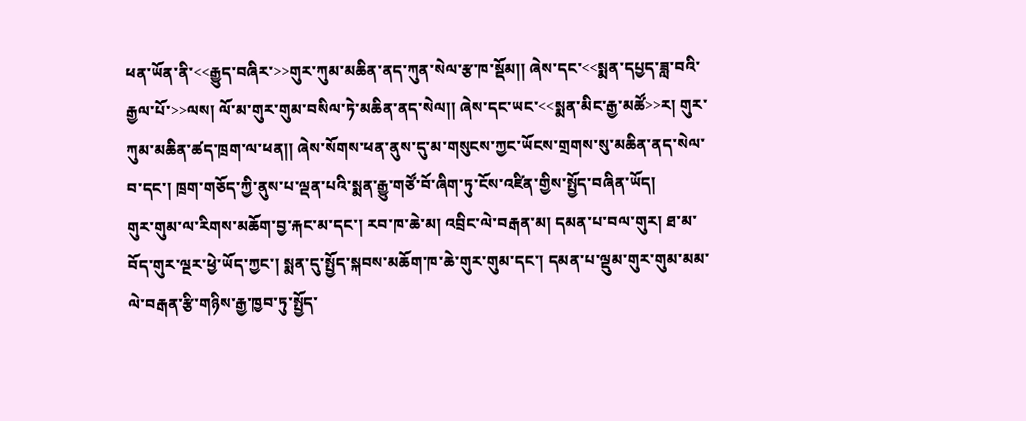ཕན་ཡོན་ནི་<<རྒྱུད་བཞིར་>>གུར་ཀུམ་མཆིན་ནད་ཀུན་སེལ་རྩ་ཁ་སྡོམ།། ཞེས་དང་<<སྨན་དཔྱད་ཟླ་བའི་རྒྱལ་པོ་>>ལས། ལོ་མ་གུར་གུམ་བསིལ་ཏེ་མཆིན་ནད་སེལ།། ཞེས་དང་ཡང་<<སྨན་མིང་རྒྱ་མཚོ>>ར། གུར་ཀུམ་མཆིན་ཚད་ཁྲག་ལ་ཕན།། ཞེས་སོགས་ཕན་ནུས་དུ་མ་གསུངས་ཀྱང་ཡོངས་གྲགས་སུ་མཆིན་ནད་སེལ་བ་དང་། ཁྲག་གཅོད་ཀྱི་ནུས་པ་ལྡན་པའི་སྨན་རྒྱུ་གཙོ་བོ་ཞིག་ཏུ་ངོས་འཛིན་གྱིས་སྤྱོད་བཞིན་ཡོད།
གུར་གུམ་ལ་རིགས་མཆོག་བྱ་རྐང་མ་དང་། རབ་ཁ་ཆེ་མ། འབྲིང་ལེ་བརྒན་མ། དམན་པ་བལ་གུར། ཐ་མ་བོད་གུར་ལྔར་ཕྱེ་ཡོད་ཀྱང་། སྨན་དུ་སྤྱོད་སྐབས་མཆོག་ཁ་ཆེ་གུར་གུམ་དང་། དམན་པ་ལྡུམ་གུར་གུམ་མམ་ལེ་བརྒན་རྩི་གཉིས་རྒྱ་ཁྱབ་ཏུ་སྤྱོད་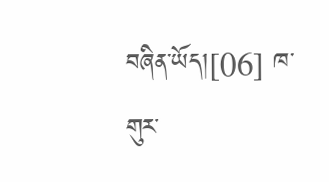བཞིན་ཡོད།[06] ཁ་གུར་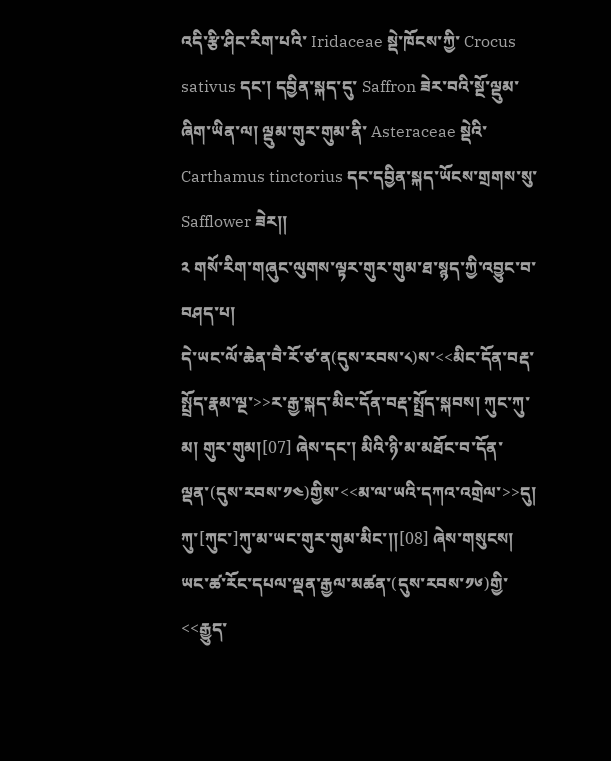འདི་རྩི་ཤིང་རིག་པའི་ Iridaceae སྡེ་ཁོངས་ཀྱི་ Crocus sativus དང་། དབྱིན་སྐད་དུ་ Saffron ཟེར་བའི་སྔོ་ལྡུམ་ཞིག་ཡིན་ལ། ལྡུམ་གུར་གུམ་ནི་ Asteraceae སྡེའི་ Carthamus tinctorius དང་དབྱིན་སྐད་ཡོངས་གྲགས་སུ་ Safflower ཟེར།།
༢ གསོ་རིག་གཞུང་ལུགས་ལྟར་གུར་གུམ་ཐ་སྙད་ཀྱི་འབྱུང་བ་བཤད་པ།
དེ་ཡང་ལོ་ཆེན་བཻ་རོ་ཙ་ན(དུས་རབས་༨)ས་<<མིང་དོན་བརྡ་སྤྲོད་རྣམ་ལྔ་>>ར་རྒྱ་སྐད་མིང་དོན་བརྡ་སྤྲོད་སྐབས། ཀུང་ཀུ་མ། གུར་གུམ།[07] ཞེས་དང་། མིའི་ཉི་མ་མཐོང་བ་དོན་ལྡན་(དུས་རབས་༡༤)གྱིས་<<མ་ལ་ཡའི་དཀའ་འགྲེལ་>>དུ། ཀུ་[ཀུང་]ཀུ་མ་ཡང་གུར་གུམ་མིང་།།[08] ཞེས་གསུངས། ཡང་ཚ་རོང་དཔལ་ལྡན་རྒྱལ་མཚན་(དུས་རབས་༡༦)གྱི་<<རྒྱུད་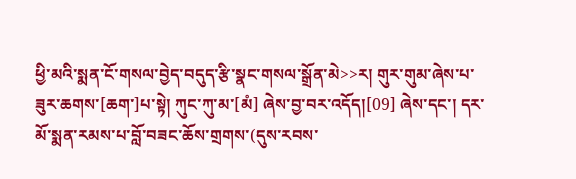ཕྱི་མའི་སྨན་ངོ་གསལ་བྱེད་བདུད་རྩི་སྣང་གསལ་སྒྲོན་མེ>>ར། གུར་གུམ་ཞེས་པ་ཟུར་ཆགས་[ཆག་]པ་སྟེ། ཀུང་ཀུ་མ་[མཾ] ཞེས་བྱ་བར་འདོད།[09] ཞེས་དང་། དར་མོ་སྨན་རམས་པ་བློ་བཟང་ཆོས་གྲགས་(དུས་རབས་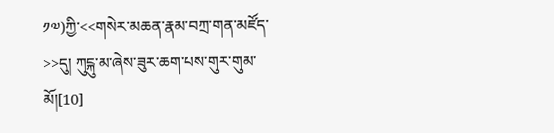༡༧)ཀྱི་<<གསེར་མཆན་རྣམ་བཀྲ་གན་མཛོད་>>དུ། ཀུངྐུ་མ་ཞེས་ཟུར་ཆག་པས་གུར་གུམ་མོ།[10]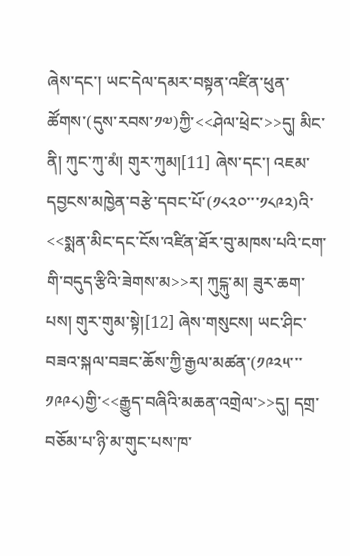ཞེས་དང་། ཡང་དེལ་དམར་བསྟན་འཛིན་ཕུན་ཚོགས་(དུས་རབས་༡༧)ཀྱི་<<ཤེལ་ཕྲེང་>>དུ། མིང་ནི། ཀུང་ཀུ་མཾ། གུར་ཀུམ།[11] ཞེས་དང་། འཇམ་དབྱངས་མཁྱེན་བརྩེ་དབང་པོ་(༡༨༢༠་་་༡༨༩༢)འི་<<སྨན་མིང་དང་ངོས་འཛིན་ཐོར་བུ་མཁས་པའི་ངག་གི་བདུད་རྩིའི་ཟེགས་མ>>ར། ཀུངྐུ་མ། ཟུར་ཆག་པས། གུར་གུམ་སྟེ།[12] ཞེས་གསུངས། ཡང་ཤིང་བཟའ་སྐལ་བཟང་ཆོས་ཀྱི་རྒྱལ་མཚན་(༡༩༢༥་་་༡༩༩༨)གྱི་<<རྒྱུད་བཞིའི་མཆན་འགྲེལ་>>དུ། དགྲ་བཅོམ་པ་ཉི་མ་གུང་པས་ཁ་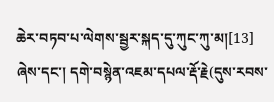ཆེར་བཏབ་པ་ལེགས་སྦྱར་སྐད་དུ་ཀུང་ཀུ་མ།[13] ཞེས་དང་། དགེ་བསྙེན་འཇམ་དཔལ་རྡོ་རྗེ(དུས་རབས་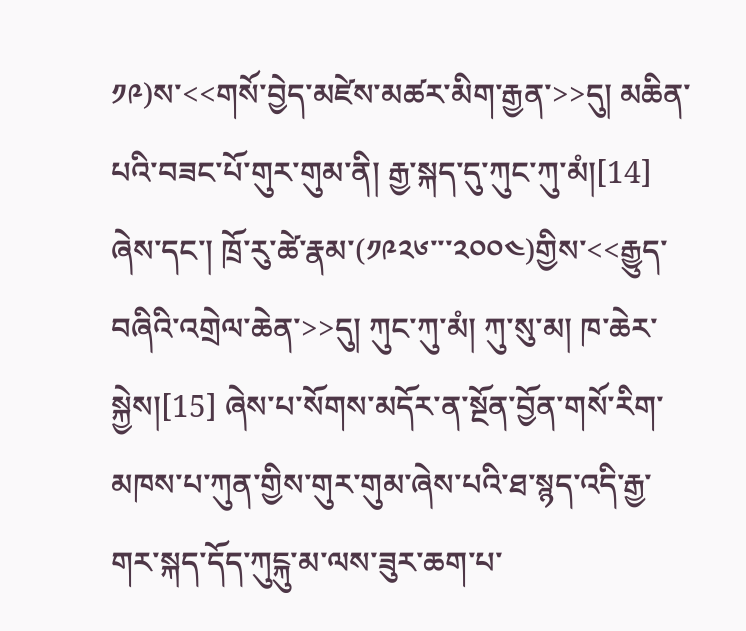༡༩)ས་<<གསོ་བྱེད་མཛེས་མཚར་མིག་རྒྱན་>>དུ། མཆིན་པའི་བཟང་པོ་གུར་གུམ་ནི། རྒྱ་སྐད་དུ་ཀུང་ཀུ་མཾ།[14] ཞེས་དང་། ཁྲོ་རུ་ཚེ་རྣམ་(༡༩༢༦་་་༢༠༠༤)གྱིས་<<རྒྱུད་བཞིའི་འགྲེལ་ཆེན་>>དུ། ཀུང་ཀུ་མཾ། ཀུ་སུ་མ། ཁ་ཆེར་སྐྱེས།[15] ཞེས་པ་སོགས་མདོར་ན་སྔོན་བྱོན་གསོ་རིག་མཁས་པ་ཀུན་གྱིས་གུར་གུམ་ཞེས་པའི་ཐ་སྙད་འདི་རྒྱ་གར་སྐད་དོད་ཀུངྐུ་མ་ལས་ཟུར་ཆག་པ་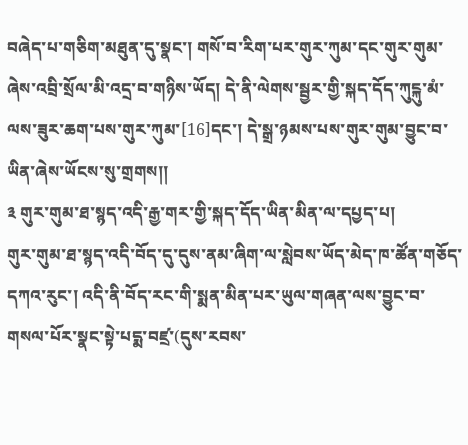བཞེད་པ་གཅིག་མཐུན་དུ་སྣང་། གསོ་བ་རིག་པར་གུར་ཀུམ་དང་གུར་གུམ་ཞེས་འབྲི་སྲོལ་མི་འདྲ་བ་གཉིས་ཡོད། དེ་ནི་ལེགས་སྦྱར་གྱི་སྐད་དོད་ཀུངྐུ་མཾ་ལས་ཟུར་ཆག་པས་གུར་ཀུམ་[16]དང་། དེ་སྒྲ་ཉམས་པས་གུར་གུམ་བྱུང་བ་ཡིན་ཞེས་ཡོངས་སུ་གྲགས།།
༣ གུར་གུམ་ཐ་སྙད་འདི་རྒྱ་གར་གྱི་སྐད་དོད་ཡིན་མིན་ལ་དཔྱད་པ།
གུར་གུམ་ཐ་སྙད་འདི་བོད་དུ་དུས་ནམ་ཞིག་ལ་སླེབས་ཡོད་མེད་ཁ་ཚོན་གཅོད་དཀའ་རུང་། འདི་ནི་བོད་རང་གི་སྨན་མིན་པར་ཡུལ་གཞན་ལས་བྱུང་བ་གསལ་པོར་སྣང་སྟེ་པདྨ་བཛྲ་(དུས་རབས་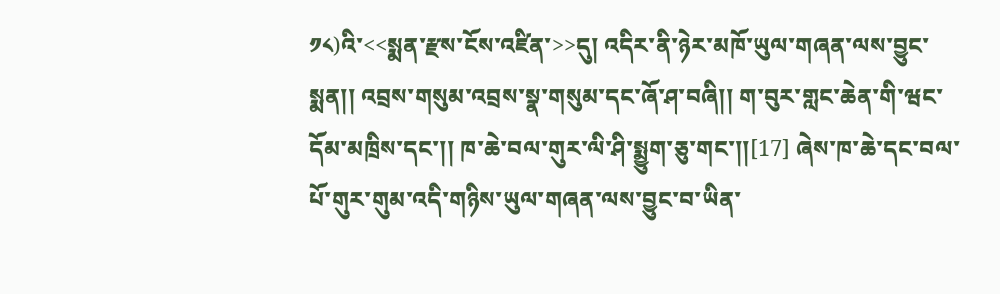༡༨)འི་<<སྨན་རྫས་ངོས་འཛིན་>>དུ། འདིར་ནི་ཉེར་མཁོ་ཡུལ་གཞན་ལས་བྱུང་སྨན།། འབྲས་གསུམ་འབྲས་སྣ་གསུམ་དང་ཞོ་ཤ་བཞི།། ག་བུར་གླང་ཆེན་གི་ཝང་དོམ་མཁྲིས་དང་།། ཁ་ཆེ་བལ་གུར་ལི་ཤི་སྨྱུག་ཅུ་གང་།།[17] ཞེས་ཁ་ཆེ་དང་བལ་པོ་གུར་གུམ་འདི་གཉིས་ཡུལ་གཞན་ལས་བྱུང་བ་ཡིན་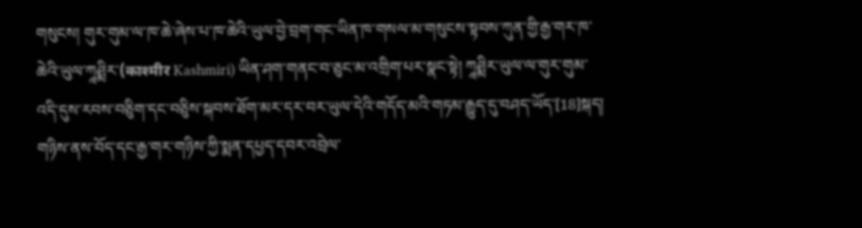གསུངས། གུར་གུམ་ལ་ཁ་ཆེ་ཞེས་པ་ཁ་ཆེའི་ཡུལ་བྱེ་བྲག་གང་ཡིན་ཁ་གསལ་མ་གསུངས་སྟབས་ཀུན་གྱི་རྒྱ་གར་ཁ་ཆེའི་ཡུལ་ཀཱཤྨིར་(काश्मीर Kashmiri) ཡིན་ཤག་གནང་བ་ཅུང་མ་འགྲིག་པར་སྣང་སྟེ། ཀཱཤྨིར་ཡུལ་ལ་གུར་གུམ་འདི་དུས་རབས་བཅིུག་དང་བཅིུས་སྐབས་ཐོག་མར་དར་བར་ཡུལ་དེའི་གདོད་མའི་གཏམ་རྒྱུད་དུ་བཤད་ཡོད་[18]སྐད།
གཉིས་ནས་བོད་དང་རྒྱ་གར་གཉིས་ཀྱི་སྨན་དཔྱད་དབར་འབྲེལ་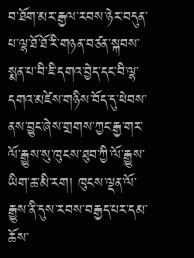བ་ཐོག་མར་རྒྱལ་རབས་ཉེར་བདུན་པ་ལྷ་ཐོ་ཐོ་རི་གཉན་བཙན་སྐབས་སྨན་པ་བི་ཇི་དགའ་བྱེད་དང་བི་ལྷ་དགའ་མཛེས་གཉིས་བོད་དུ་ཕེབས་ནས་བྱུང་ཞེས་གྲགས་ཀྱང་རྒྱ་གར་ལོ་རྒྱུས་སུ་ཁུངས་ཐུབ་ཀྱི་ལོ་རྒྱུས་ཡིག་ཆ་མི་རག། ཁུངས་ལྡན་ལོ་རྒྱུས་ནི་དུས་རབས་བརྒྱད་པར་དམ་ཆོས་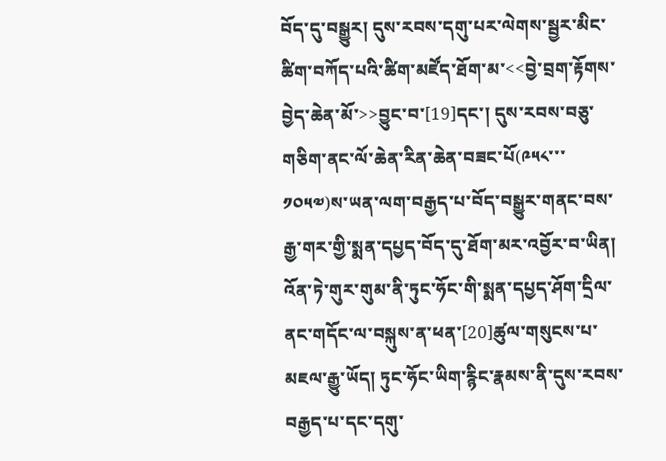བོད་དུ་བསྒྱུར། དུས་རབས་དགུ་པར་ལེགས་སྦྱར་མིང་ཚིག་བཀོད་པའི་ཚིག་མཛོད་ཐོག་མ་<<བྱེ་བྲག་རྟོགས་བྱེད་ཆེན་མོ་>>བྱུང་བ་[19]དང་། དུས་རབས་བཅུ་གཅིག་ནང་ལོ་ཆེན་རིན་ཆེན་བཟང་པོ(༩༥༨་་་༡༠༥༧)ས་ཡན་ལག་བརྒྱད་པ་བོད་བསྒྱུར་གནང་བས་རྒྱ་གར་གྱི་སྨན་དཔྱད་བོད་དུ་ཐོག་མར་འབྱོར་བ་ཡིན།
འོན་ཏེ་གུར་གུམ་ནི་ཏུང་ཧོང་གི་སྨན་དཔྱད་ཤོག་དྲིལ་ནང་གདོང་ལ་བསྐུས་ན་ཕན་[20]ཚུལ་གསུངས་པ་མཇལ་རྒྱུ་ཡོད། ཏུང་ཧོང་ཡིག་རྙིང་རྣམས་ནི་དུས་རབས་བརྒྱད་པ་དང་དགུ་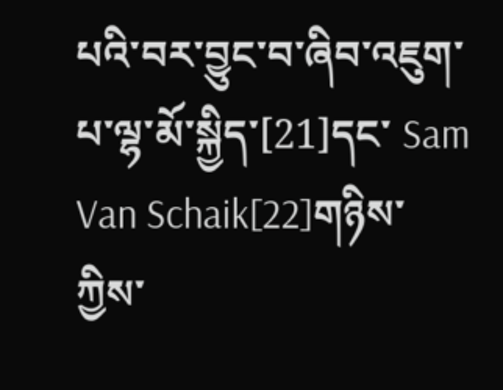པའི་བར་བྱུང་བ་ཞིབ་འཇུག་པ་ལྷ་མོ་སྐྱིད་[21]དང་ Sam Van Schaik[22]གཉིས་ཀྱིས་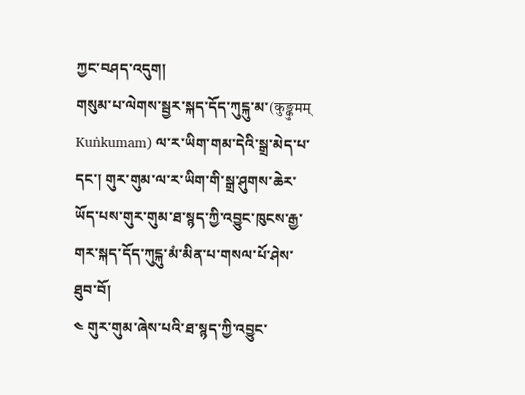ཀྱང་བཤད་འདུག།
གསུམ་པ་ལེགས་སྦྱར་སྐད་དོད་ཀུངྐུ་མ་(कुङ्कुमम् Kuṅkumam) ལ་ར་ཡིག་གམ་དེའི་སྒྲ་མེད་པ་དང་། གུར་གུམ་ལ་ར་ཡིག་གི་སྒྲ་ཤུགས་ཆེར་ཡོད་པས་གུར་གུམ་ཐ་སྙད་ཀྱི་འབྱུང་ཁུངས་རྒྱ་གར་སྐད་དོད་ཀུངྐུ་མཾ་མིན་པ་གསལ་པོ་ཤེས་ཐུབ་བོ།
༤ གུར་གུམ་ཞེས་པའི་ཐ་སྙད་ཀྱི་འབྱུང་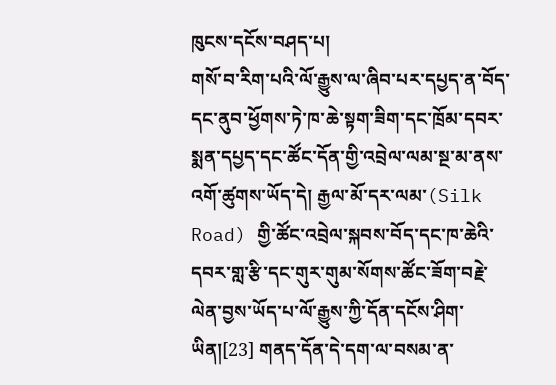ཁུངས་དངོས་བཤད་པ།
གསོ་བ་རིག་པའི་ལོ་རྒྱུས་ལ་ཞིབ་པར་དཔྱད་ན་བོད་དང་ནུབ་ཕྱོགས་ཏེ་ཁ་ཆེ་སྟག་ཟིག་དང་ཁྲོམ་དབར་སྨན་དཔྱད་དང་ཚོང་དོན་གྱི་འབྲེལ་ལམ་སྔ་མ་ནས་འགོ་ཚུགས་ཡོད་དེ། རྒྱལ་མོ་དར་ལམ་(Silk Road) གྱི་ཚོང་འབྲེལ་སྐབས་བོད་དང་ཁ་ཆེའི་དབར་གླ་རྩི་དང་གུར་གུམ་སོགས་ཚོང་ཟོག་བརྗེ་ལེན་བྱས་ཡོད་པ་ལོ་རྒྱུས་ཀྱི་དོན་དངོས་ཤིག་ཡིན།[23] གནད་དོན་དེ་དག་ལ་བསམ་ན་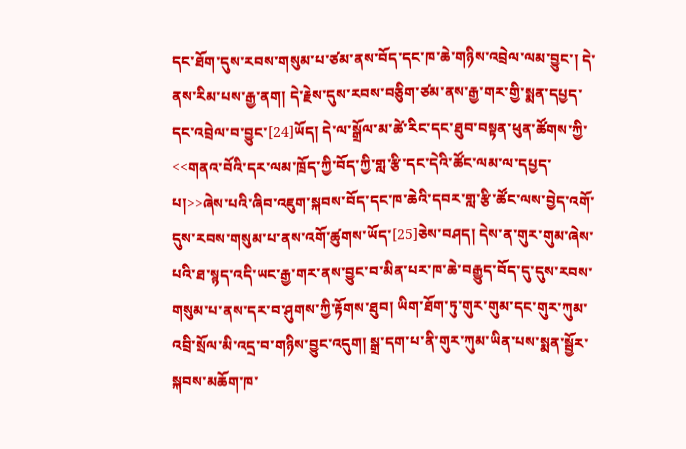དང་ཐོག་དུས་རབས་གསུམ་པ་ཙམ་ནས་བོད་དང་ཁ་ཆེ་གཉིས་འབྲེལ་ལམ་བྱུང་། དེ་ནས་རིམ་པས་རྒྱ་ནག། དེ་རྗེས་དུས་རབས་བཅིུག་ཙམ་ནས་རྒྱ་གར་གྱི་སྨན་དཔྱད་དང་འབྲེལ་བ་བྱུང་[24]ཡོད། དེ་ལ་སྒྲོལ་མ་ཚེ་རིང་དང་ཐུབ་བསྟན་ཕུན་ཚོགས་ཀྱི་<<གནའ་བོའི་དར་ལམ་ཁྲོད་ཀྱི་བོད་ཀྱི་གླ་རྩི་དང་དེའི་ཚོང་ལམ་ལ་དཔྱད་པ།>>ཞེས་པའི་ཞིབ་འཇུག་སྐབས་བོད་དང་ཁ་ཆེའི་དབར་གླ་རྩི་ཚོང་ལས་བྱེད་འགོ་དུས་རབས་གསུམ་པ་ནས་འགོ་ཚུགས་ཡོད་[25]ཅེས་བཤད། དེས་ན་གུར་གུམ་ཞེས་པའི་ཐ་སྙད་འདི་ཡང་རྒྱ་གར་ནས་བྱུང་བ་མིན་པར་ཁ་ཆེ་བརྒྱུད་བོད་དུ་དུས་རབས་གསུམ་པ་ནས་དར་བ་ཤུགས་ཀྱི་རྟོགས་ཐུབ། ཡིག་ཐོག་ཏུ་གུར་གུམ་དང་གུར་ཀུམ་འབྲི་སྲོལ་མི་འདྲ་བ་གཉིས་བྱུང་འདུག། སྒྲ་དག་པ་ནི་གུར་ཀུམ་ཡིན་པས་སྨན་སྦྱོར་སྐབས་མཆོག་ཁ་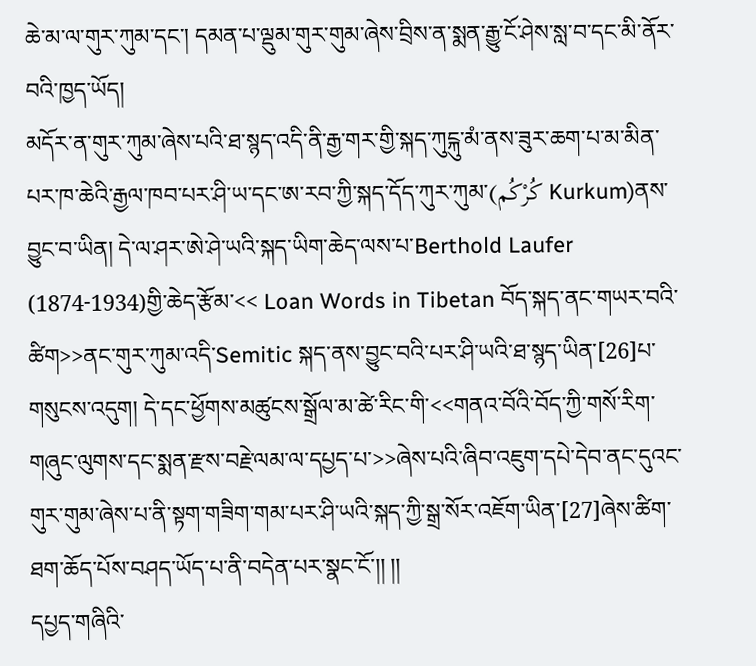ཆེ་མ་ལ་གུར་ཀུམ་དང་། དམན་པ་ལྡུམ་གུར་གུམ་ཞེས་བྲིས་ན་སྨན་རྒྱུ་ངོ་ཤེས་སླ་བ་དང་མི་ནོར་བའི་ཁྱད་ཡོད།
མདོར་ན་གུར་ཀུམ་ཞེས་པའི་ཐ་སྙད་འདི་ནི་རྒྱ་གར་གྱི་སྐད་ཀུངྐུ་མཾ་ནས་ཟུར་ཆག་པ་མ་མིན་པར་ཁ་ཆེའི་རྒྱལ་ཁབ་པར་ཤི་ཡ་དང་ཨ་རབ་ཀྱི་སྐད་དོད་ཀུར་ཀུམ་(كُرْكُم Kurkum)ནས་བྱུང་བ་ཡིན། དེ་ལ་ཤར་ཨེ་ཤེ་ཡའི་སྐད་ཡིག་ཆེད་ལས་པ་Berthold Laufer (1874-1934)གྱི་ཆེད་རྩོམ་<< Loan Words in Tibetan བོད་སྐད་ནང་གཡར་བའི་ཚིག>>ནང་གུར་ཀུམ་འདི་Semitic སྐད་ནས་བྱུང་བའི་པར་ཤི་ཡའི་ཐ་སྙད་ཡིན་[26]པ་གསུངས་འདུག། དེ་དང་ཕྱོགས་མཚུངས་སྒྲོལ་མ་ཚེ་རིང་གི་<<གནའ་བོའི་བོད་ཀྱི་གསོ་རིག་གཞུང་ལུགས་དང་སྨན་རྫས་བརྗེ་ལམ་ལ་དཔྱད་པ་>>ཞེས་པའི་ཞིབ་འཇུག་དཔེ་དེབ་ནང་དུའང་གུར་གུམ་ཞེས་པ་ནི་སྟག་གཟིག་གམ་པར་ཤི་ཡའི་སྐད་ཀྱི་སྒྲ་སོར་འཇོག་ཡིན་[27]ཞེས་ཚིག་ཐག་ཆོད་པོས་བཤད་ཡོད་པ་ནི་བདེན་པར་སྣང་ངོ་།། །།
དཔྱད་གཞིའི་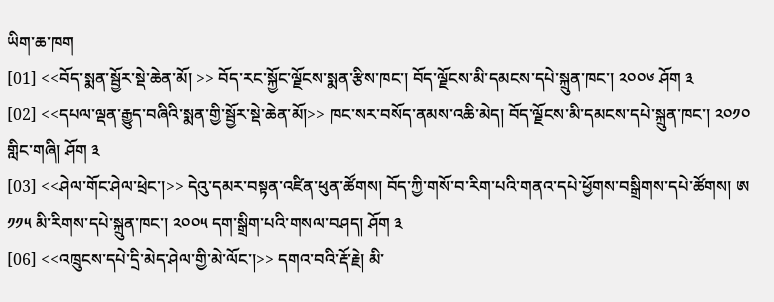ཡིག་ཆ་ཁག
[01] <<བོད་སྨན་སྦྱོར་སྡེ་ཆེན་མོ། >> བོད་རང་སྐྱོང་ལྗོངས་སྨན་རྩིས་ཁང་། བོད་ལྗོངས་མི་དམངས་དཔེ་སྐྲུན་ཁང་། ༢༠༠༦ ཤོག ༣
[02] <<དཔལ་ལྡན་རྒྱུད་བཞིའི་སྨན་གྱི་སྦྱོར་སྡེ་ཆེན་མོ།>> ཁང་སར་བསོད་ནམས་འཆི་མེད། བོད་ལྗོངས་མི་དམངས་དཔེ་སྐྲུན་ཁང་། ༢༠༡༠ གླིང་གཞི། ཤོག ༣
[03] <<ཤེལ་གོང་ཤེལ་ཕྲེང་།>> དེའུ་དམར་བསྟན་འཛིན་ཕུན་ཚོགས། བོད་ཀྱི་གསོ་བ་རིག་པའི་གནའ་དཔེ་ཕྱོགས་བསྒྲིགས་དཔེ་ཚོགས། ཨ ༡༡༥ མི་རིགས་དཔེ་སྐྲུན་ཁང་། ༢༠༠༥ དག་སྒྲིག་པའི་གསལ་བཤད། ཤོག ༣
[06] <<འཁྲུངས་དཔེ་དྲི་མེད་ཤེལ་གྱི་མེ་ལོང་།>> དགའ་བའི་རྡོ་རྗེ། མི་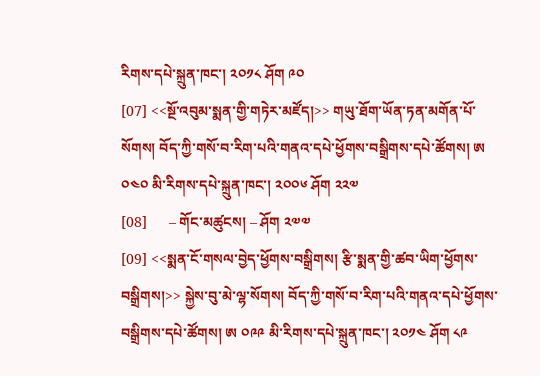རིགས་དཔེ་སྐྲུན་ཁང་། ༢༠༡༨ ཤོག ༩༠
[07] <<སྔོ་འབུམ་སྨན་གྱི་གཏེར་མཛོད།>> གཡུ་ཐོག་ཡོན་ཏན་མགོན་པོ་སོགས། བོད་ཀྱི་གསོ་བ་རིག་པའི་གནའ་དཔེ་ཕྱོགས་བསྒྲིགས་དཔེ་ཚོགས། ཨ ༠༤༠ མི་རིགས་དཔེ་སྐྲུན་ཁང་། ༢༠༠༦ ཤོག ༢༢༧
[08]      – གོང་མཚུངས། – ཤོག ༢༧༧
[09] <<སྨན་ངོ་གསལ་བྱེད་ཕྱོགས་བསྒྲིགས། རྩི་སྨན་གྱི་ཚབ་ཡིག་ཕྱོགས་བསྒྲིགས།>> སྐྱེས་བུ་མེ་ལྷ་སོགས། བོད་ཀྱི་གསོ་བ་རིག་པའི་གནའ་དཔེ་ཕྱོགས་བསྒྲིགས་དཔེ་ཚོགས། ཨ ༠༩༩ མི་རིགས་དཔེ་སྐྲུན་ཁང་། ༢༠༡༤ ཤོག ༨༩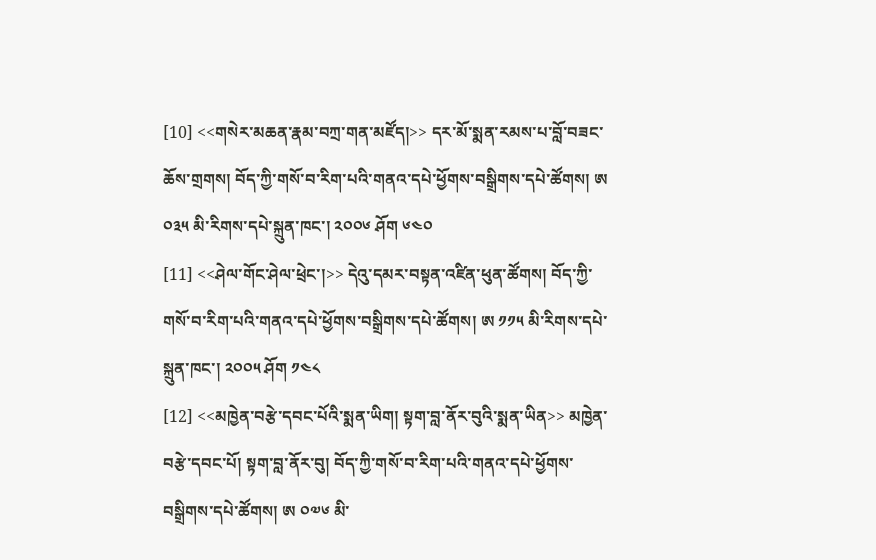[10] <<གསེར་མཆན་རྣམ་བཀྲ་གན་མཛོད།>> དར་མོ་སྨན་རམས་པ་བློ་བཟང་ཆོས་གྲགས། བོད་ཀྱི་གསོ་བ་རིག་པའི་གནའ་དཔེ་ཕྱོགས་བསྒྲིགས་དཔེ་ཚོགས། ཨ ༠༣༥ མི་རིགས་དཔེ་སྐྲུན་ཁང་། ༢༠༠༦ ཤོག ༦༤༠
[11] <<ཤེལ་གོང་ཤེལ་ཕྲེང་།>> དེའུ་དམར་བསྟན་འཛིན་ཕུན་ཚོགས། བོད་ཀྱི་གསོ་བ་རིག་པའི་གནའ་དཔེ་ཕྱོགས་བསྒྲིགས་དཔེ་ཚོགས། ཨ ༡༡༥ མི་རིགས་དཔེ་སྐྲུན་ཁང་། ༢༠༠༥ ཤོག ༡༤༨
[12] <<མཁྱེན་བརྩེ་དབང་པོའི་སྨན་ཡིག། སྟག་བླ་ནོར་བུའི་སྨན་ཡིན>> མཁྱེན་བརྩེ་དབང་པོ། སྟག་བླ་ནོར་བུ། བོད་ཀྱི་གསོ་བ་རིག་པའི་གནའ་དཔེ་ཕྱོགས་བསྒྲིགས་དཔེ་ཚོགས། ཨ ༠༧༦ མི་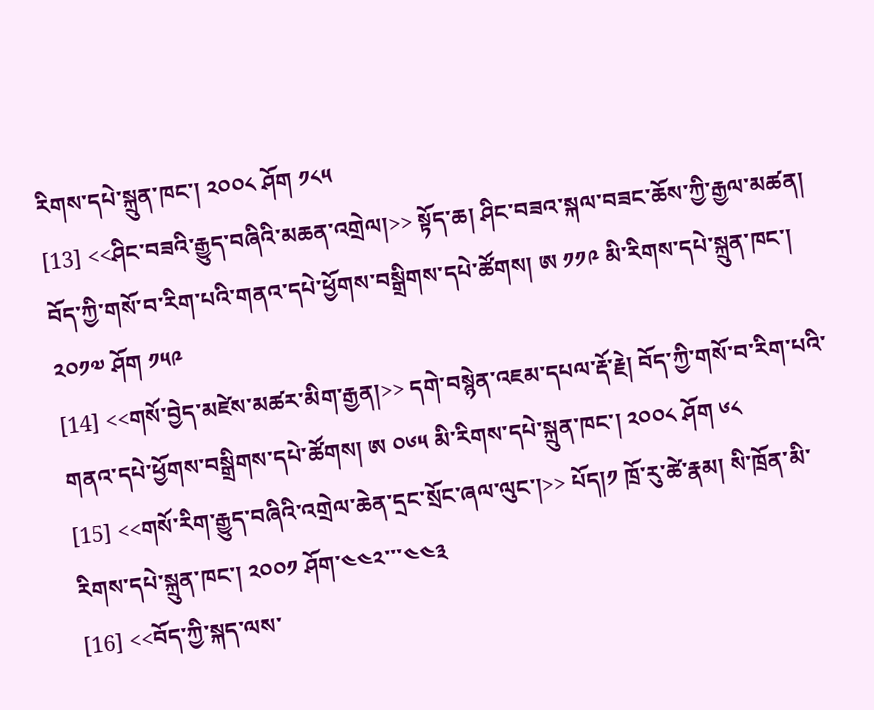རིགས་དཔེ་སྐྲུན་ཁང་། ༢༠༠༨ ཤོག ༡༨༥
[13] <<ཤིང་བཟའི་རྒྱུད་བཞིའི་མཆན་འགྲེལ།>> སྟོད་ཆ། ཤིང་བཟའ་སྐལ་བཟང་ཆོས་ཀྱི་རྒྱལ་མཚན། བོད་ཀྱི་གསོ་བ་རིག་པའི་གནའ་དཔེ་ཕྱོགས་བསྒྲིགས་དཔེ་ཚོགས། ཨ ༡༡༩ མི་རིགས་དཔེ་སྐྲུན་ཁང་། ༢༠༡༧ ཤོག ༡༥༩
[14] <<གསོ་བྱེད་མཛེས་མཚར་མིག་རྒྱན།>> དགེ་བསྙེན་འཇམ་དཔལ་རྡོ་རྗེ། བོད་ཀྱི་གསོ་བ་རིག་པའི་གནའ་དཔེ་ཕྱོགས་བསྒྲིགས་དཔེ་ཚོགས། ཨ ༠༦༥ མི་རིགས་དཔེ་སྐྲུན་ཁང་། ༢༠༠༨ ཤོག ༦༨
[15] <<གསོ་རིག་རྒྱུད་བཞིའི་འགྲེལ་ཆེན་དྲང་སྲོང་ཞལ་ལུང་།>> པོད།༡ ཁྲོ་རུ་ཚེ་རྣམ། སི་ཁྲོན་མི་རིགས་དཔེ་སྐྲུན་ཁང་། ༢༠༠༡ ཤོག་༤༤༢་་་༤༤༣
[16] <<བོད་ཀྱི་སྐད་ལས་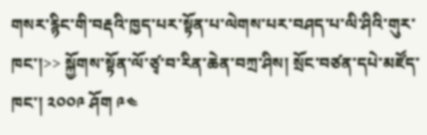གསར་རྙིང་གི་བརྡའི་ཁྱད་པར་སྟོན་པ་ལེགས་པར་བཤད་པ་ལི་ཤིའི་གུར་ཁང་།>> སྐྱོགས་སྟོན་ལོ་ཙྭ་བ་རིན་ཆེན་བཀྲ་ཤིས། སྲོང་བཙན་དཔེ་མཛོད་ཁང་། ༢༠༠༩ ཤོག ༩༤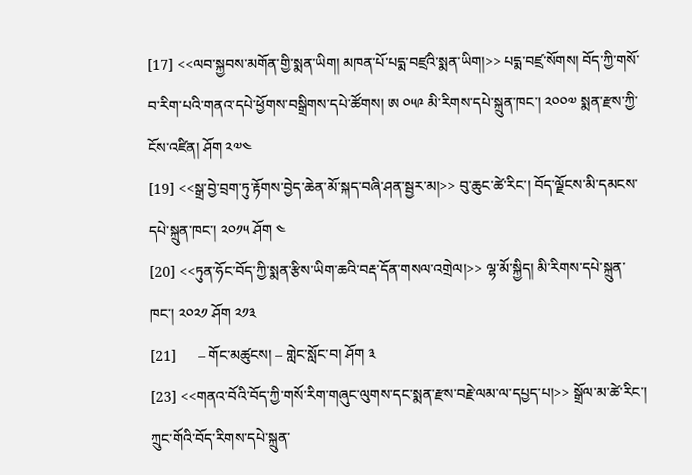[17] <<ལབ་སྐྱབས་མགོན་གྱི་སྨན་ཡིག། མཁན་པོ་པདྨ་བཛྲའི་སྨན་ཡིག།>> པདྨ་བཛྲ་སོགས། བོད་ཀྱི་གསོ་བ་རིག་པའི་གནའ་དཔེ་ཕྱོགས་བསྒྲིགས་དཔེ་ཚོགས། ཨ ༠༥༩ མི་རིགས་དཔེ་སྐྲུན་ཁང་། ༢༠༠༧ སྨན་རྫས་ཀྱི་ངོས་འཛིན། ཤོག ༢༧༤
[19] <<སྒྲ་བྱེ་བྲག་ཏུ་རྟོགས་བྱེད་ཆེན་མོ་སྐད་བཞི་ཤན་སྦྱར་མ།>> བུ་ཆུང་ཚེ་རིང་། བོད་ལྗོངས་མི་དམངས་དཔེ་སྐྲུན་ཁང་། ༢༠༡༥ ཤོག ༤
[20] <<ཏུན་ཧོང་བོད་ཀྱི་སྨན་རྩིས་ཡིག་ཆའི་བརྡ་དོན་གསལ་འགྲེལ།>> ལྷ་མོ་སྐྱིད། མི་རིགས་དཔེ་སྐྲུན་ཁང་། ༢༠༢༡ ཤོག ༢༡༣
[21]      – གོང་མཚུངས། – གླེང་སློང་བ། ཤོག ༣
[23] <<གནའ་བོའི་བོད་ཀྱི་གསོ་རིག་གཞུང་ལུགས་དང་སྨན་རྫས་བརྗེ་ལམ་ལ་དཔྱད་པ།>> སྒྲོལ་མ་ཚེ་རིང་། ཀྲུང་གོའི་བོད་རིགས་དཔེ་སྐྲུན་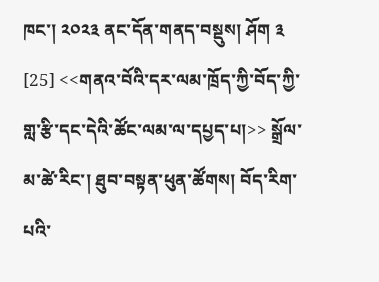ཁང་། ༢༠༢༣ ནང་དོན་གནད་བསྡུས། ཤོག ༣
[25] <<གནའ་བོའི་དར་ལམ་ཁྲོད་ཀྱི་བོད་ཀྱི་གླ་རྩི་དང་དེའི་ཚོང་ལམ་ལ་དཔྱད་པ།>> སྒྲོལ་མ་ཚེ་རིང་། ཐུབ་བསྟན་ཕུན་ཚོགས། བོད་རིག་པའི་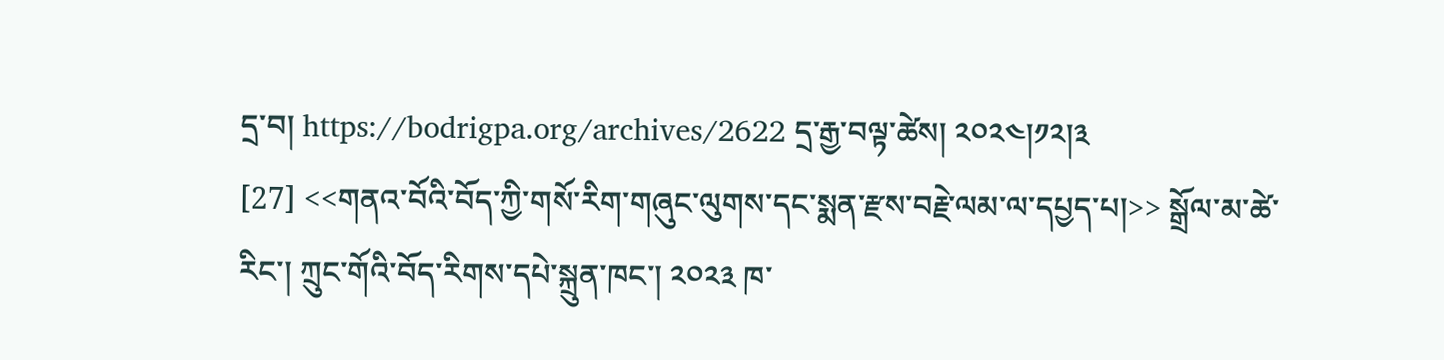དྲ་བ། https://bodrigpa.org/archives/2622 དྲ་རྒྱ་བལྟ་ཚེས། ༢༠༢༤།༡༢།༣
[27] <<གནའ་བོའི་བོད་ཀྱི་གསོ་རིག་གཞུང་ལུགས་དང་སྨན་རྫས་བརྗེ་ལམ་ལ་དཔྱད་པ།>> སྒྲོལ་མ་ཚེ་རིང་། ཀྲུང་གོའི་བོད་རིགས་དཔེ་སྐྲུན་ཁང་། ༢༠༢༣ ཁ་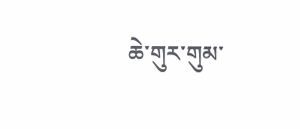ཆེ་གུར་གུམ་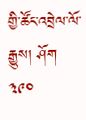གྱི་ཚོང་འབྲེལ་ལོ་རྒྱུས། ཤོག ༣༩༠